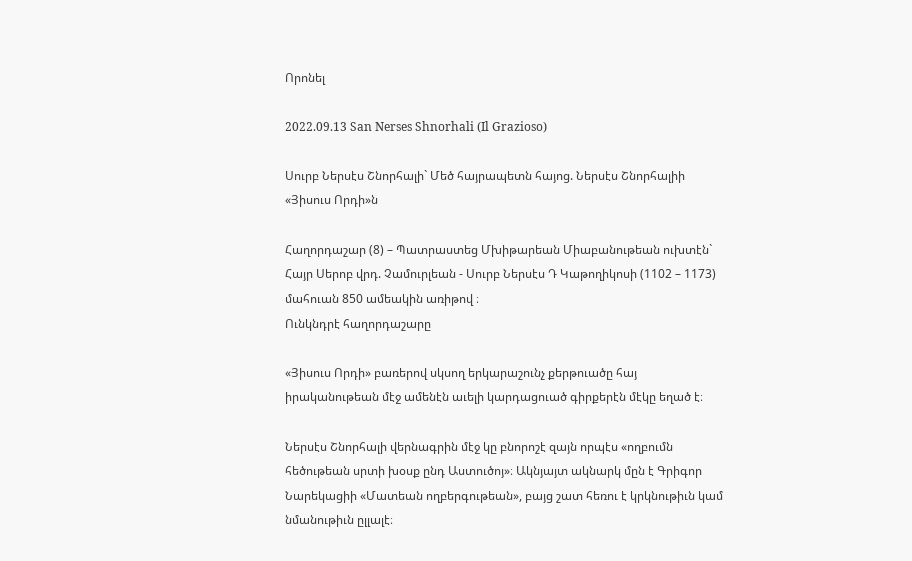Որոնել

2022.09.13 San Nerses Shnorhali (Il Grazioso)

Սուրբ Ներսէս Շնորհալի` Մեծ հայրապետն հայոց. Ներսէս Շնորհալիի «Յիսուս Որդի»ն

Հաղորդաշար (8) – Պատրաստեց Մխիթարեան Միաբանութեան ուխտէն` Հայր Սերոբ վրդ. Չամուրլեան - Սուրբ Ներսէս Դ Կաթողիկոսի (1102 – 1173) մահուան 850 ամեակին առիթով ։
Ունկնդրէ հաղորդաշարը

«Յիսուս Որդի» բառերով սկսող երկարաշունչ քերթուածը հայ իրականութեան մէջ ամենէն աւելի կարդացուած գիրքերէն մէկը եղած է։

Ներսէս Շնորհալի վերնագրին մէջ կը բնորոշէ զայն որպէս «ողբումն հեծութեան սրտի խօսք ընդ Աստուծոյ»։ Ակնյայտ ակնարկ մըն է Գրիգոր Նարեկացիի «Մատեան ողբերգութեան», բայց շատ հեռու է կրկնութիւն կամ նմանութիւն ըլլալէ։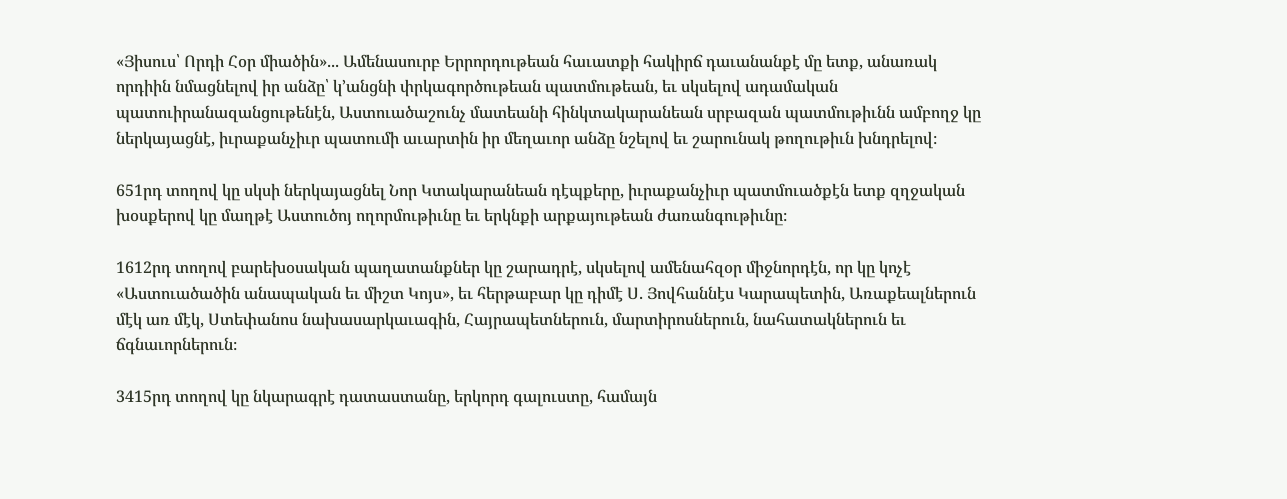«Յիսուս՝ Որդի Հօր միածին»... Ամենասուրբ Երրորդութեան հաւատքի հակիրճ դաւանանքէ մը ետք, անառակ որդիին նմացնելով իր անձը՝ կ՚անցնի փրկագործութեան պատմութեան, եւ սկսելով ադամական պատուիրանազանցութենէն, Աստուածաշունչ մատեանի հինկտակարանեան սրբազան պատմութիւնն ամբողջ կը ներկայացնէ, իւրաքանչիւր պատումի աւարտին իր մեղաւոր անձը նշելով եւ շարունակ թողութիւն խնդրելով։

651րդ տողով կը սկսի ներկայացնել Նոր Կտակարանեան դէպքերը, իւրաքանչիւր պատմուածքէն ետք զղջական խօսքերով կը մաղթէ Աստուծոյ ողորմութիւնը եւ երկնքի արքայութեան ժառանգութիւնը։

1612րդ տողով բարեխօսական պաղատանքներ կը շարադրէ, սկսելով ամենահզօր միջնորդէն, որ կը կոչէ «Աստուածածին անապական եւ միշտ Կոյս», եւ հերթաբար կը դիմէ Ս. Յովհաննէս Կարապետին, Առաքեալներուն մէկ առ մէկ, Ստեփանոս նախասարկաւագին, Հայրապետներուն, մարտիրոսներուն, նահատակներուն եւ ճգնաւորներուն։

3415րդ տողով կը նկարագրէ դատաստանը, երկորդ գալուստը, համայն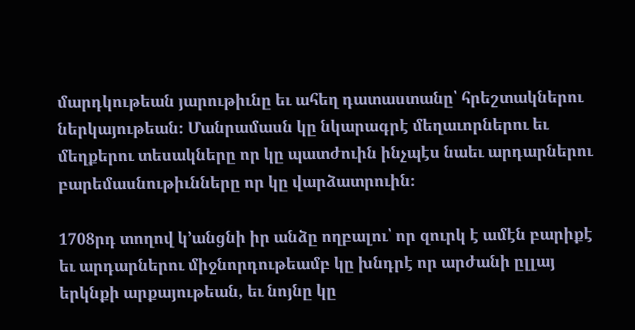մարդկութեան յարութիւնը եւ ահեղ դատաստանը՝ հրեշտակներու ներկայութեան։ Մանրամասն կը նկարագրէ մեղաւորներու եւ մեղքերու տեսակները որ կը պատժուին ինչպէս նաեւ արդարներու բարեմասնութիւնները որ կը վարձատրուին։

1708րդ տողով կ՚անցնի իր անձը ողբալու՝ որ զուրկ է ամէն բարիքէ եւ արդարներու միջնորդութեամբ կը խնդրէ որ արժանի ըլլայ երկնքի արքայութեան, եւ նոյնը կը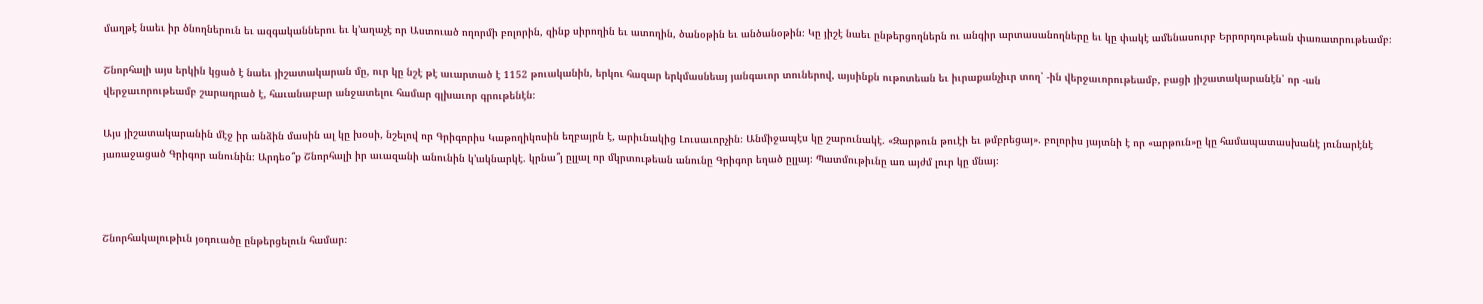մաղթէ նաեւ իր ծնողներուն եւ ազգականներու եւ կ՚աղաչէ որ Աստուած ողորմի բոլորին, զինք սիրողին եւ ատողին, ծանօթին եւ անծանօթին։ Կը յիշէ նաեւ ընթերցողներն ու անգիր արտասանողները եւ կը փակէ ամենասուրբ Երրորդութեան փառատրութեամբ։

Շնորհալի այս երկին կցած է նաեւ յիշատակարան մը, ուր կը նշէ թէ աւարտած է 1152 թուականին, երկու հազար երկմասնեայ յանգաւոր տուներով, այսինքն ութոտեան եւ իւրաքանչիւր տող՝ -ին վերջաւորութեամբ, բացի յիշատակարանէն՝ որ -ան վերջաւորութեամբ շարադրած է, հաւանաբար անջատելու համար գլխաւոր գրութենէն։

Այս յիշատակարանին մէջ իր անձին մասին ալ կը խօսի, նշելով որ Գրիգորիս Կաթողիկոսին եղբայրն է, արիւնակից Լուսաւորչին։ Անմիջապէս կը շարունակէ. «Զարթուն թուէի եւ թմբրեցայ». բոլորիս յայտնի է որ «արթուն»ը կը համապատասխանէ յունարէնէ յառաջացած Գրիգոր անունին։ Արդեօ՞ք Շնորհալի իր աւազանի անունին կ՚ակնարկէ. կրնա՞յ ըլլալ որ մկրտութեան անունը Գրիգոր եղած ըլլայ։ Պատմութիւնը առ այժմ լուր կը մնայ։



Շնորհակալութիւն յօդուածը ընթերցելուն համար։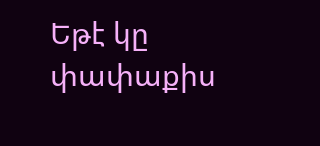Եթէ կը փափաքիս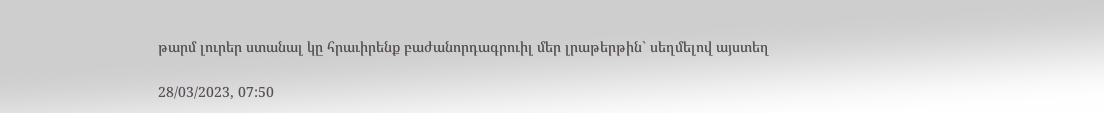թարմ լուրեր ստանալ կը հրաւիրենք բաժանորդագրուիլ մեր լրաթերթին` սեղմելով այստեղ

28/03/2023, 07:50